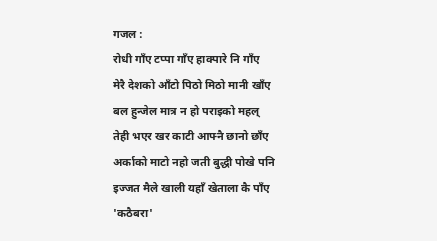गजल :
रोधी गाँए टप्पा गाँए हाक्पारे नि गाँए
मेरै देशको आँटो पिठो मिठो मानी खाँए
बल हुन्जेल मात्र न हो पराइको महल्
तेही भएर खर काटी आफ्नै छानो छाँए
अर्काको माटो नहो जती बुद्धी पोखे पनि
इज्जत मैले खाली यहाँ खेताला कै पाँए
'कठैबरा'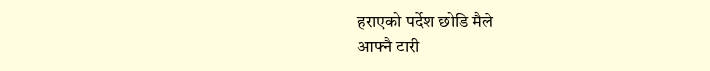हराएको पर्देश छोडि मैले
आफ्नै टारी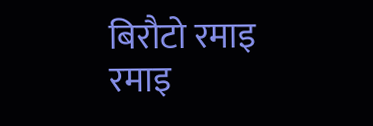बिरौटो रमाइ रमाइ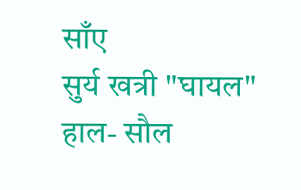साँए
सुर्य खत्री "घायल"
हाल- सौल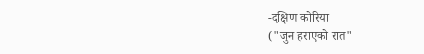-दक्षिण कोरिया
("जुन हराएको रात"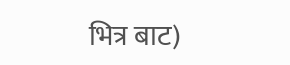भित्र बाट)